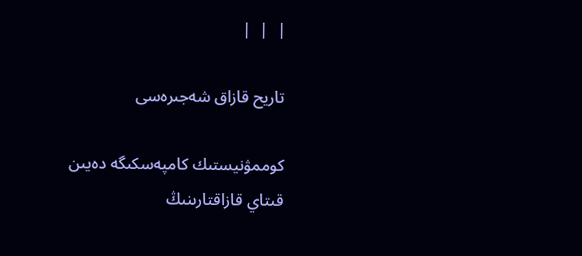|  |  |

تاريح قازاق شەجىرەسى

كوممۋنيستىك كامپەسكىگە دەيىن قىتاي قازاقتارىنىڭ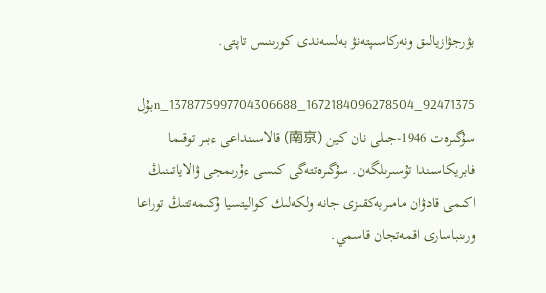بۋرجۋازيالىق ونەركاسىپتەنۋ بەلسەندى كورىنىس تاپتى.

92471375_1672184096278504_1378775997704306688_nبۇل سۇگىرەت 1946-جىلى نان كين (南京) قالاسىنداعى ءبىر توقىما فابريكاسىندا تۇسىرىلگەن. سۇگىرەتتەگى كىسى ءۇرىمجى ۋالاياتىنىڭ اكىمى قادۋان مامىربەكقىزى جانە ولكەلىك كواليتسيا ۇكىمەتتىڭ توراعا ورىنباسارى اقمەتجان قاسمي.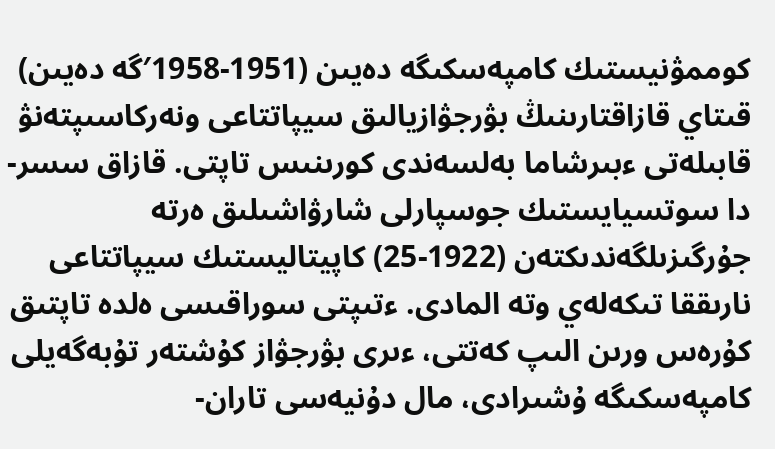كوممۋنيستىك كامپەسكىگە دەيىن (1951-1958′گە دەيىن) قىتاي قازاقتارىنىڭ بۋرجۋازيالىق سيپاتتاعى ونەركاسىپتەنۋ قابىلەتى ءبىرشاما بەلسەندى كورىنىس تاپتى. قازاق سسر-دا سوتسيايستىك جوسپارلى شارۋاشىلىق ەرتە جۇرگىزىلگەندىكتەن (1922-25) كاپيتاليستىك سيپاتتاعى نارىققا تىكەلەي وتە المادى. ءتىپتى سوراقىسى ەلدە تاپتىق كۇرەس ورىن الىپ كەتتى، ءىرى بۋرجۋاز كۇشتەر تۇبەگەيلى كامپەسكىگە ۇشىرادى، مال دۇنيەسى تاران-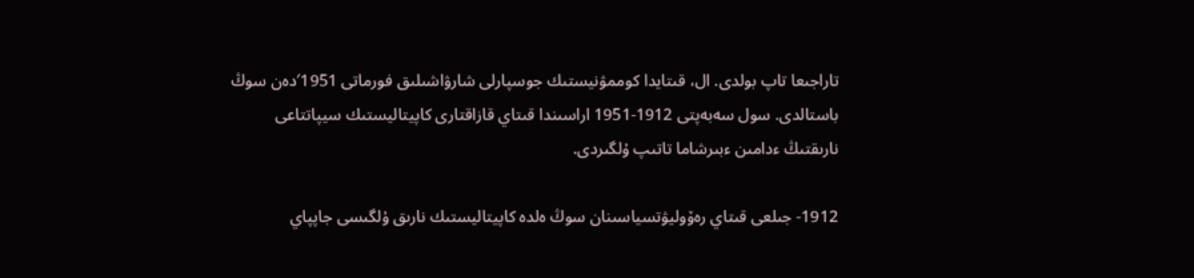تاراجىعا تاپ بولدى. ال، قىتايدا كوممۋنيستىك جوسپارلى شارۋاشىلىق فورماتى 1951′دەن سوڭ باستالدى. سول سەبەپتى 1912-1951 اراسىندا قىتاي قازاقتارى كاپيتاليستىك سيپاتتاعى نارىقتىڭ ءدامىن ءبىرشاما تاتىپ ۇلگىردى.

1912- جىلعى قىتاي رەۆوليۋتسياسىنان سوڭ ەلدە كاپيتاليستىك نارىق ۇلگىسى جاپپاي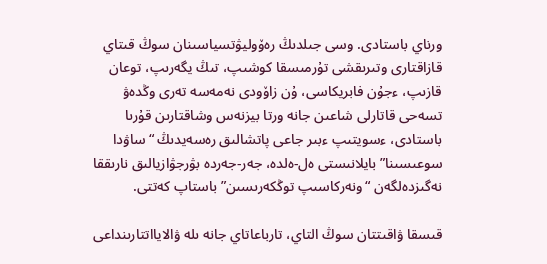ورناي باستادى. وسى جىلدىڭ رەۆوليۋتسياسىنان سوڭ قىتاي قازاقتارى وتىرىقشى تۇرمىسقا كوشىپ، تىڭ يگەرىپ، توعان قازىپ، ءجۇن فابريكاسى، ۇن زاۆودى نەمەسە تەرى وڭدەۋ تسەحى قاتارلى شاعىن جانە ورتا بيزنەس وشاقتارىن قۇرىا باستادى، ءسويتىپ ءبىر جاعى پاتشالىق رەسەيدىڭ “ساۋدا سوعىسىنا” بايلانىستى ەل-ەلدە، جەر-جەردە بۋرجۋازيالىق نارىققا نەگىزدەلگەن “ونەركاسىپ توڭكەرىسىن” باستاپ كەتتى.

قىسقا ۋاقىتتان سوڭ التاي، تارباعاتاي جانە ىلە ۋالايااتتارىنداعى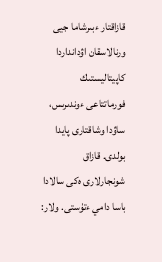قازاقتار ءبىرشاما جيى ورنالاسقان اۋدانداردا كاپيتاليستىك فورماتتاعى ءوندىرىس، ساۋدا وشاقتارى پايدا بولدى. قازاق شونجارلارى ەكى سالادا باسا دامي ءتۇستى. ولار: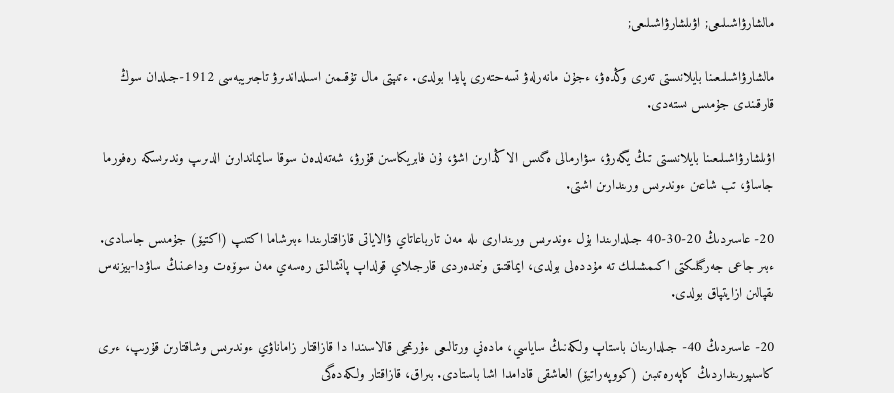مالشارۋاشىلىعى; اۋىلشارۋاشىلىعى;

مالشارۋاشىلىعىنا بايلانىستى تەرى وڭدەۋ، ءجۇن مانەرلەۋ تسەحتەرى پايدا بولدى. ءتىپتى مال تۇقىمىن اسىلداندىرۋ تاجىريبەسى 1912-جىلدان سوڭ قارقىندى جۇمىس ىستەدى.

اۋىلشارۋاشىلىعىنا بايلانىستى تىڭ يگەرۋ، سۋارمالى ەگىس الاڭدارىن اشۋ، ۇن فابريكاسىن قۇرۋ، شەتەلدەن سوقا سايماندارىن الدىرىپ وندىرىسكە رەفورما جاساۋ، تب شاعىن ءوندىرىس ورىندارىن اشتى.

20- عاسىردىڭ 20-30-40 جىلدارىندا بۇل ءوندىرىس ورىندارى ىلە مەن تارباعاتاي ۋالاياتى قازاقتارىندا ءبىرشاما اكتىپ (اكتيۆ) جۇمىس جاسادى. ءبىر جاعى جەرگىلىكتى اكىمشىلىك تە مۇددەلى بولدى، ايماقتىق ونىمدەردى قارجىلاي قولداپ پاتشالىق رەسەي مەن سوۆەت وداعىنىڭ ساۋدا-بيزنەس ىقپالىن ازايتپاق بولدى.

20- عاسىردىڭ 40- جىلدارىنان باستاپ ولكەنىڭ ساياسي، مادەني ورتالىعى ءۇرىمجى قالاسىندا دا قازاقتار زاماناۋي ءوندىرىس وشاقتارىن قۇرىپ، ءىرى كاسىپورىنداردىڭ كاپەرەتىبىن (كووپەراتيۆ) العاشقى قادامدا اشا باستادى. بىراق، قازاقتار ولكەدەگى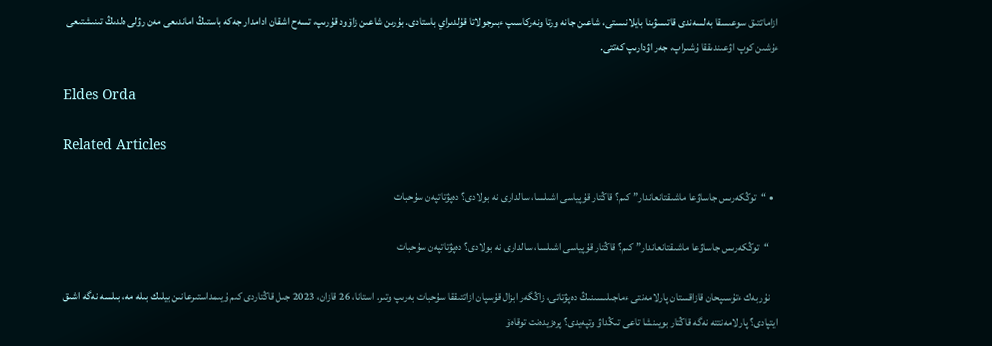ازاماتتىق سوعىسقا بەلسەندى قاتىسۋىنا بايلانىستى، شاعىن جانە ورتا ونەركاسىپ ءبىرجولاتا قۇلدىراي باستادى. بۇرىن شاعىن زاۆود قۇرىپ، تسەح اشقان ادامدار جەكە باستىڭ اماندىعى مەن رۋلى ەلدىڭ تىنىشتىعى ءۇشىن كوپ اۋعىندىققا ۇشىراپ، جەر اۋدارىپ كەتتى.

Eldes Orda

Related Articles

  • “توڭكەرىس جاساۋعا ماشىقتانعاندار” كىم؟ قاڭتار قۇپياسى اشىلسا، سالدارى نە بولادى؟ دەپۋتاتپەن سۇحبات

    “توڭكەرىس جاساۋعا ماشىقتانعاندار” كىم؟ قاڭتار قۇپياسى اشىلسا، سالدارى نە بولادى؟ دەپۋتاتپەن سۇحبات

    نۇربەك ءتۇسىپحان قازاقستان پارلامەنتى ءماجىلىسىنىڭ دەپۋتاتى، زاڭگەر ابزال قۇسپان ازاتتىققا سۇحبات بەرىپ وتىر. استانا، 26 قازان، 2023 جىل قاڭتاردى كىم ۇيىمداستىرعانىن بيلىك بىلە مە، بىلسە نەگە اشىق ايتپادى؟ پارلامەنتتە نەگە قاڭتار بويىنشا تاعى تىڭداۋ وتپەيدى؟ پرەزيدەنت توقاەۆ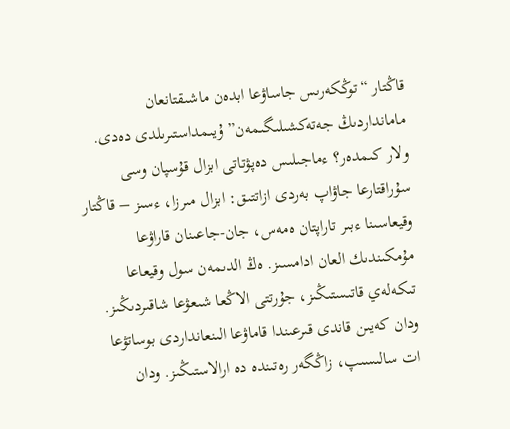قاڭتار “توڭكەرىس جاساۋعا ابدەن ماشىقتانعان مامانداردىڭ جەتەكشىلىگىمەن” ۇيىمداستىرىلدى دەدى. ولار كىمدەر؟ ءماجىلىس دەپۋتاتى ابزال قۇسپان وسى سۇراقتارعا جاۋاپ بەردى ازاتتىق: ابزال مىرزا، ءسىز – قاڭتار وقيعاسىنا ءبىر تاراپتان ەمەس، جان-جاعىنان قاراۋعا مۇمكىندىك العان ادامسىز. ەڭ الدىمەن سول وقيعاعا تىكەلەي قاتىستىڭىز، جۇرتتى الاڭعا شىعۋعا شاقىردىڭىز. ودان كەيىن قاندى قىرعىندا قاماۋعا الىنعانداردى بوساتۋعا ات سالىسىپ، زاڭگەر رەتىندە دە ارالاستىڭىز. ودان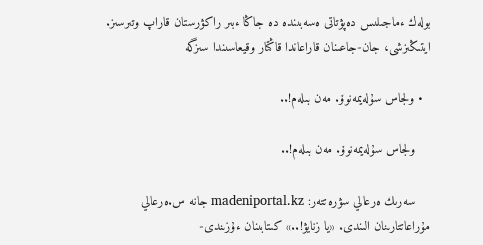بولەك ءماجىلىس دەپۋتاتى ەسەبىندە دە جاڭا ءبىر راكۋرستان قاراپ وتىرسىز. ايتىڭىزشى، جان-جاعىنان قاراعاندا قاڭتار وقيعاسىندا سىزگە

  • ولجاس سۇلەيمەنوۆ. مەن بىلەم!..

    ولجاس سۇلەيمەنوۆ. مەن بىلەم!..

    سەرىك ەرعالي سۋرەتتەر: madeniportal.kz جانە س.ەرعالي مۇراعاتتارىنان الىندى. «يا زنايۋ!..» كىتابىنان ءۇزىندى-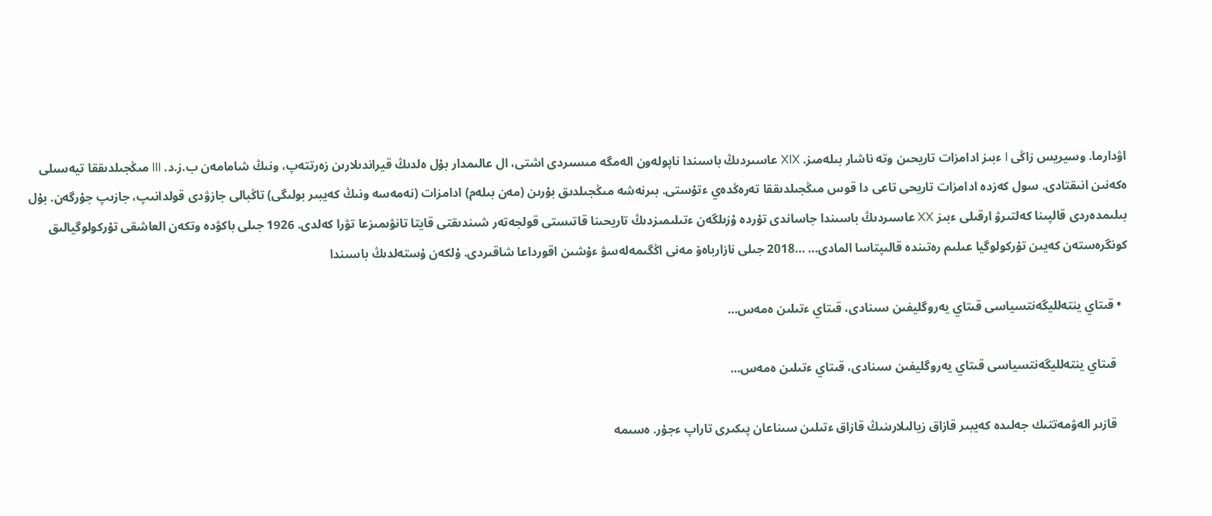اۋدارما. وسيريس زاڭى I ءبىز ادامزات تاريحىن وتە ناشار بىلەمىز. XIX عاسىردىڭ باسىندا ناپولەون الەمگە مىسىردى اشتى، ال عالىمدار بۇل ەلدىڭ قيراندىلارىن زەرتتەپ، ونىڭ شامامەن ب.ز.د. III مىڭجىلدىققا تيەسىلى ەكەنىن انىقتادى. سول كەزدە ادامزات تاريحى تاعى دا قوس مىڭجىلدىققا تەرەڭدەي ءتۇستى. بىرنەشە مىڭجىلدىق بۇرىن (مەن بىلەم) ادامزات (نەمەسە ونىڭ كەيبىر بولىگى) تاڭبالى جازۋدى قولدانىپ، جازىپ جۇرگەن. بۇل بىلىمدەردى قالپىنا كەلتىرۋ ارقىلى ءبىز XX عاسىردىڭ باسىندا جاساندى تۇردە ۇزىلگەن ءتىلىمىزدىڭ تاريحىنا قاتىستى قولجەتەر شىندىقتى قايتا تانۋىمىزعا تۋرا كەلدى. 1926 جىلى باكۋدە وتكەن العاشقى تۇركولوگيالىق كونگرەستەن كەيىن تۇركولوگيا عىلىم رەتىندە قالىپتاسا المادى… …2018 جىلى نازارباەۆ مەنى اڭگىمەلەسۋ ءۇشىن اقورداعا شاقىردى. ۇلكەن ۇستەلدىڭ باسىندا

  • قىتاي ينتەلليگەنتسياسى قىتاي يەروگليفىن سىنادى، قىتاي ءتىلىن ەمەس…

    قىتاي ينتەلليگەنتسياسى قىتاي يەروگليفىن سىنادى، قىتاي ءتىلىن ەمەس…

    قازىر الەۋمەتتىك جەلىدە كەيبىر قازاق زيالىلارىنىڭ قازاق ءتىلىن سىناعان پىكىرى تاراپ ءجۇر. ەسىمە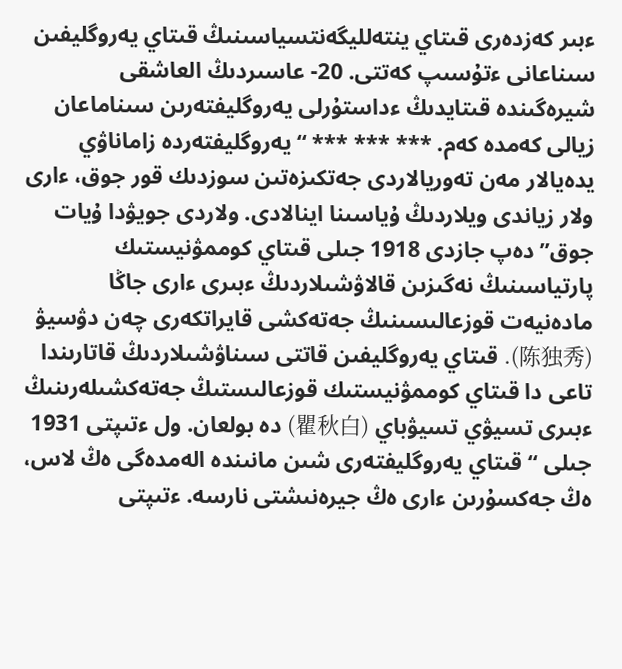ءبىر كەزدەرى قىتاي ينتەلليگەنتسياسىنىڭ قىتاي يەروگليفىن سىناعانى ءتۇسىپ كەتتى. 20- عاسىردىڭ العاشقى شيرەگىندە قىتايدىڭ ءداستۇرلى يەروگليفتەرىن سىناماعان زيالى كەمدە كەم. *** *** *** “يەروگليفتەردە زاماناۋي يدەيالار مەن تەوريالاردى جەتكىزەتىن سوزدىك قور جوق، ءارى ولار زياندى ويلاردىڭ ۇياسىنا اينالادى. ولاردى جويۋدا ۇيات جوق” دەپ جازدى 1918 جىلى قىتاي كوممۋنيستىك پارتياسىنىڭ نەگىزىن قالاۋشىلاردىڭ ءبىرى ءارى جاڭا مادەنيەت قوزعالىسىنىڭ جەتەكشى قايراتكەرى چەن دۋسيۋ (陈独秀). قىتاي يەروگليفىن قاتتى سىناۋشىلاردىڭ قاتارىندا تاعى دا قىتاي كوممۋنيستىك قوزعالىستىڭ جەتەكشىلەرىنىڭ ءبىرى تسيۋي تسيۋباي (瞿秋白) دە بولعان. ول ءتىپتى 1931 جىلى “قىتاي يەروگليفتەرى شىن مانىندە الەمدەگى ەڭ لاس، ەڭ جەكسۇرىن ءارى ەڭ جيرەنىشتى نارسە. ءتىپتى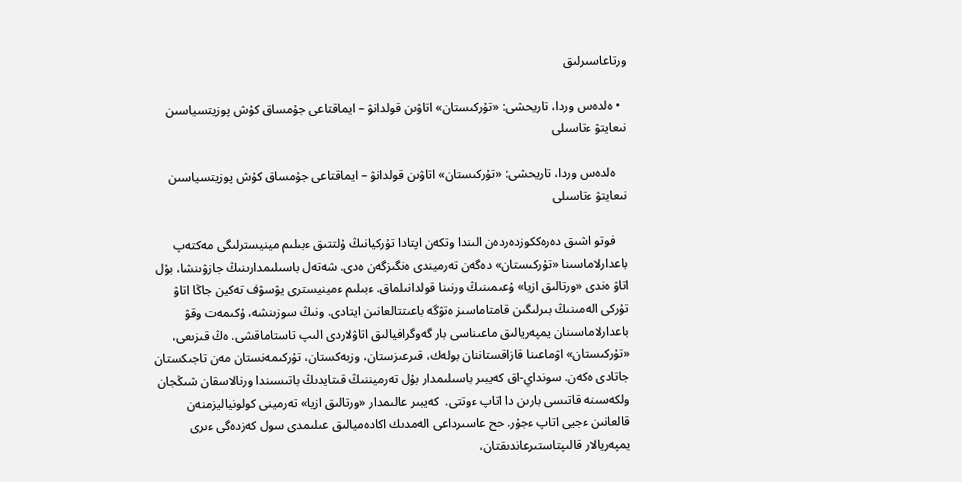ورتاعاسىرلىق

  • ەلدەس وردا، تاريحشى: «تۇركىستان» اتاۋىن قولدانۋ – ايماقتاعى جۇمساق كۇش پوزيتسياسىن نىعايتۋ ءتاسىلى

    ەلدەس وردا، تاريحشى: «تۇركىستان» اتاۋىن قولدانۋ – ايماقتاعى جۇمساق كۇش پوزيتسياسىن نىعايتۋ ءتاسىلى

    فوتو اشىق دەرەككوزدەردەن الىندا وتكەن اپتادا تۇركيانىڭ ۇلتتىق ءبىلىم مينيسترلىگى مەكتەپ باعدارلاماسىنا «تۇركىستان» دەگەن تەرميندى ەنگىزگەن ەدى. شەتەل باسىلىمدارىنىڭ جازۋىنشا، بۇل اتاۋ ەندى «ورتالىق ازيا» ۇعىمىنىڭ ورنىنا قولدانىلماق. ءبىلىم ءمينيسترى يۋسۋف تەكين جاڭا اتاۋ تۇركى الەمىنىڭ بىرلىگىن قامتاماسىز ەتۋگە باعىتتالعانىن ايتادى. ونىڭ سوزىنشە، ۇكىمەت وقۋ باعدارلاماسىنان يمپەريالىق ماعىناسى بار گەوگرافيالىق اتاۋلاردى الىپ تاستاماقشى. ەڭ قىزىعى، «تۇركىستان» اۋماعىنا قازاقستاننان بولەك، قىرعىزستان، وزبەكستان، تۇركىمەنستان مەن تاجىكستان جاتادى ەكەن. سونداي-اق كەيبىر باسىلىمدار بۇل تەرميننىڭ قىتايدىڭ باتىسىندا ورنالاسقان شىڭجان ولكەسىنە قاتىسى بارىن دا اتاپ ءوتتى.  كەيبىر عالىمدار «ورتالىق ازيا» تەرمينى كولونياليزمنەن قالعانىن ءجيى اتاپ ءجۇر. حح عاسىرداعى الەمدىك اكادەميالىق عىلىمدى سول كەزدەگى ءىرى يمپەريالار قالىپتاستىرعاندىقتان،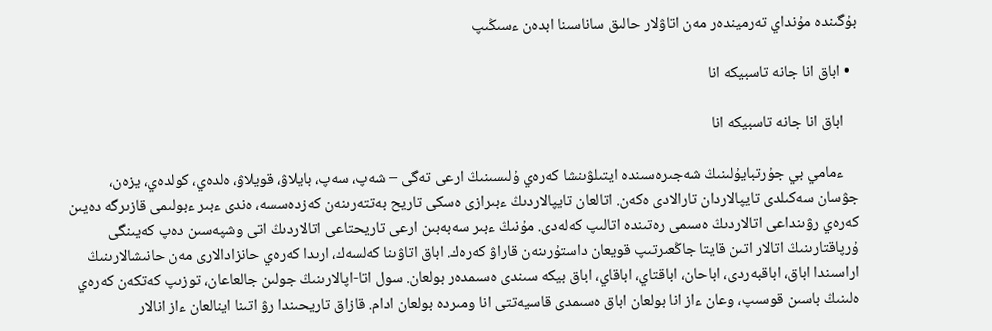بۇگىندە مۇنداي تەرميندەر مەن اتاۋلار حالىق ساناسىنا ابدەن ءسىڭىپ

  • اباق انا جانە تاسبيكە انا

    اباق انا جانە تاسبيكە انا

    ءمامي بي جۇرتبايۇلىنىڭ شەجىرەسىندە ايتىلۋىنشا كەرەي ۇلىسىنىڭ ارعى تەگى – شەپ، سەپ، بايلاۋ، قويلاۋ، ەلدەي، كولدەي، يزەن، جۋسان سەكىلدى تايپالاردان تارالادى ەكەن. اتالعان تايپالاردىڭ ءبىرازى ەسكى تاريح بەتتەرىنەن كەزدەسسە، ەندى ءبىر ءبولىمى قازىرگە دەيىن كەرەي رۋىنداعى اتالاردىڭ ەسىمى رەتىندە اتالىپ كەلەدى. مۇنىڭ ءبىر سەبەبىن ارعى تاريحتاعى اتالاردىڭ اتى وشپەسىن دەپ كەيىنگى ۇرپاقتارىنىڭ اتالار اتىن قايتا جاڭعىرتىپ قويعان داستۇرىنەن قاراۋ كەرەك. اباق اتاۋىنا كەلسەك، ارىدا كەرەي حانزادالارى مەن حانىشالارىنىڭ اراسىندا اباق، اباقبەردى، اباحان، اباقتاي، اباقاي، اباق بيكە سىندى ەسىمدەر بولعان. سول اتا-اپالارىنىڭ جولىن جالعاعان، توزىپ كەتكەن كەرەي ەلىنىڭ باسىن قوسىپ، وعان ءاز انا بولعان اباق ەسىمدى قاسيەتتى انا ومىردە بولعان ادام. قازاق تاريحىندا رۋ اتىنا اينالعان ءاز انالار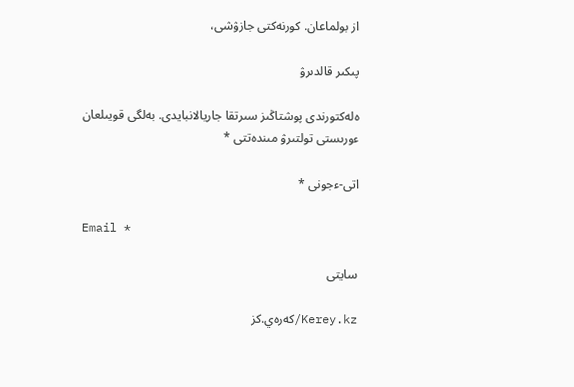از بولماعان. كورنەكتى جازۋشى،

پىكىر قالدىرۋ

ەلەكتورندى پوشتاڭىز سىرتقا جاريالانبايدى. بەلگى قويىلعان ءورىستى تولتىرۋ مىندەتتى *

اتى-ءجونى *

Email *

سايتى

Kerey.kz/كەرەي.كز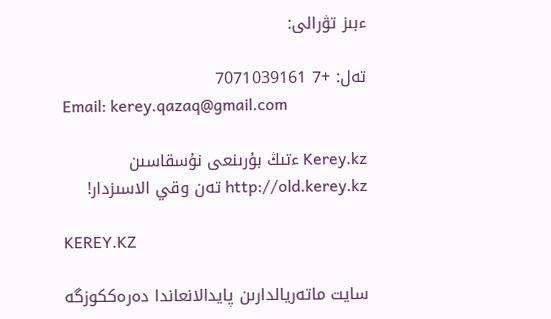ءبىز تۋرالى:

تەل: +7 7071039161
Email: kerey.qazaq@gmail.com

Kerey.kz ءتىڭ بۇرىنعى نۇسقاسىن http://old.kerey.kz تەن وقي الاسىزدار!

KEREY.KZ

سايت ماتەريالدارىن پايدالانعاندا دەرەككوزگە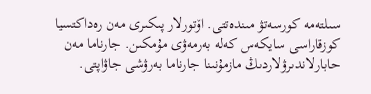سىلتەمە كورسەتۋ مىندەتتى. اۆتورلار پىكىرى مەن رەداكتسيا كوزقاراسى سايكەس كەلە بەرمەۋى مۇمكىن. جارناما مەن حابارلاندىرۋلاردىڭ مازمۇنىنا جارناما بەرۋشى جاۋاپتى.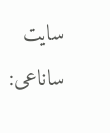سايت ساناعى: